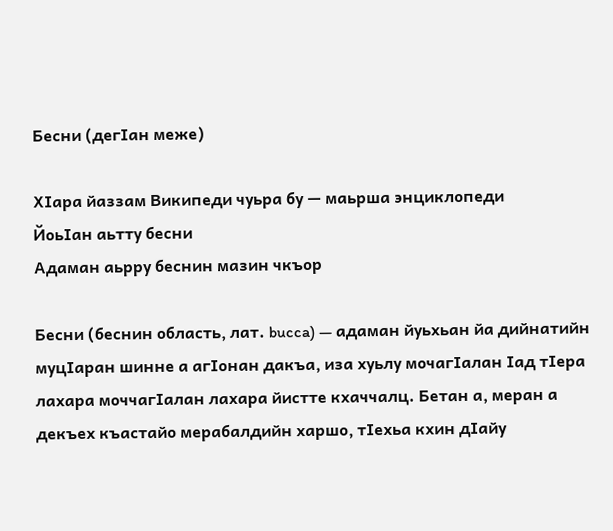Бесни (дегӀан меже)

ХӀара йаззам Википеди чуьра бу — маьрша энциклопеди
ЙоьӀан аьтту бесни
Адаман аьрру беснин мазин чкъор

Бесни (беснин область, лат. bucca) — адаман йуьхьан йа дийнатийн муцӀаран шинне а агӀонан дакъа, иза хуьлу мочагӀалан Ӏад тӀера лахара моччагӀалан лахара йистте кхаччалц. Бетан а, меран а декъех къастайо мерабалдийн харшо, тӀехьа кхин дӀайу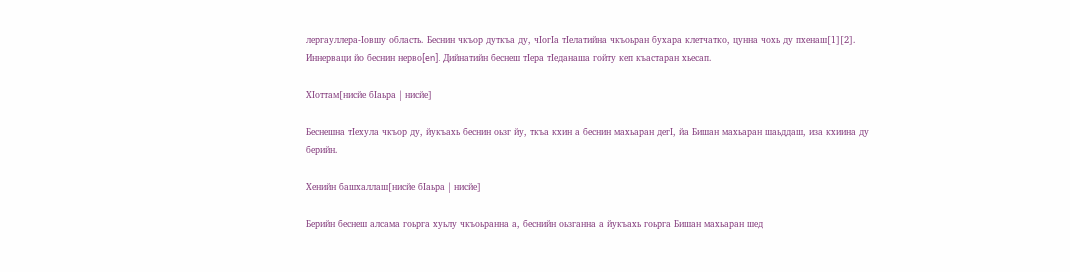лергауллера-Ӏовшу область. Беснин чкъор дуткъа ду, чӀогӀа тӀелатийна чкъоьран бухара клетчатко, цунна чохь ду пхенаш[1][2]. Иннерваци йо беснин нерво[en]. Дийнатийн беснеш тӀера тӀеданаша гойту кеп къастаран хьесап.

ХӀоттам[нисйе бӀаьра | нисйе]

Беснешна тӀехула чкъор ду, йукъахь беснин оьзг йу, ткъа кхин а беснин махьаран дегӀ, йа Бишан махьаран шаьддаш, иза кхиина ду берийн.

Хенийн башхаллаш[нисйе бӀаьра | нисйе]

Берийн беснеш алсама гоьрга хуьлу чкъоьранна а, беснийн оьзганна а йукъахь гоьрга Бишан махьаран шед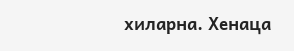хиларна. Хенаца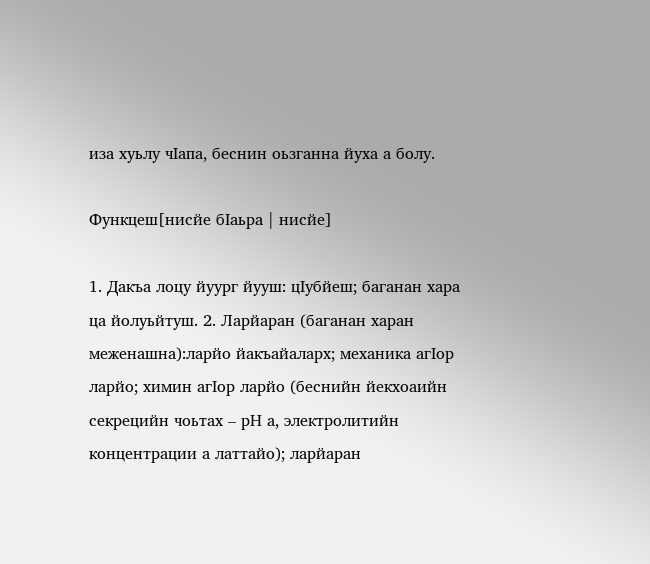иза хуьлу чӀапа, беснин оьзганна йуха а болу.

Функцеш[нисйе бӀаьра | нисйе]

1. Дакъа лоцу йуург йууш: цӀубйеш; баганан хара ца йолуьйтуш. 2. Ларйаран (баганан харан меженашна):ларйо йакъайаларх; механика агӀор ларйо; химин агӀор ларйо (беснийн йекхоаийн секрецийн чоьтах – рН а, электролитийн концентрации а латтайо); ларйаран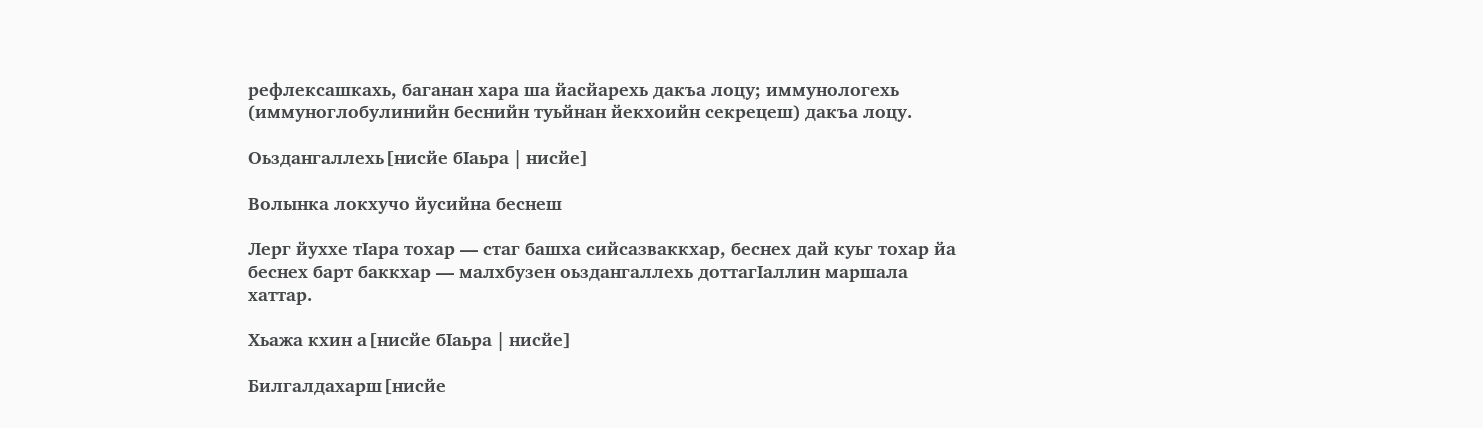рефлексашкахь, баганан хара ша йасйарехь дакъа лоцу; иммунологехь (иммуноглобулинийн беснийн туьйнан йекхоийн секрецеш) дакъа лоцу.

Оьздангаллехь[нисйе бӀаьра | нисйе]

Волынка локхучо йусийна беснеш

Лерг йуххе тӀара тохар — стаг башха сийсазваккхар, беснех дай куьг тохар йа беснех барт баккхар — малхбузен оьздангаллехь доттагӀаллин маршала хаттар.

Хьажа кхин а[нисйе бӀаьра | нисйе]

Билгалдахарш[нисйе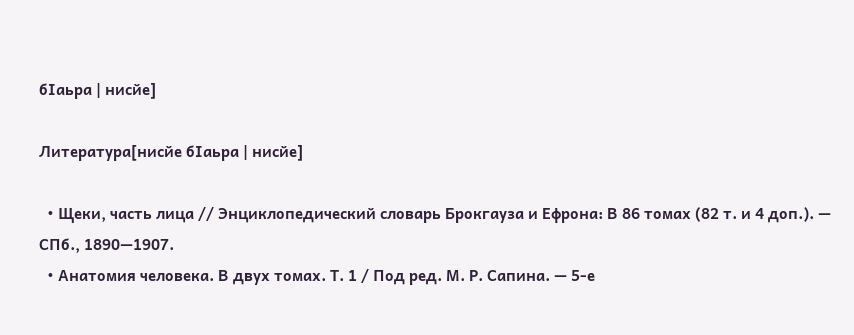бӀаьра | нисйе]

Литература[нисйе бӀаьра | нисйе]

  • Щеки, часть лица // Энциклопедический словарь Брокгауза и Ефрона: В 86 томах (82 т. и 4 доп.). — СПб., 1890—1907.
  • Анатомия человека. В двух томах. Т. 1 / Под ред. М. Р. Сапина. — 5-е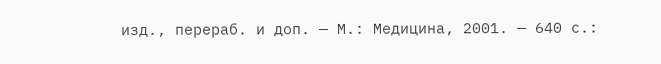изд., перераб. и доп. — М.: Медицина, 2001. — 640 с.: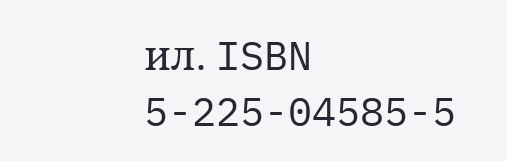ил. ISBN 5-225-04585-5